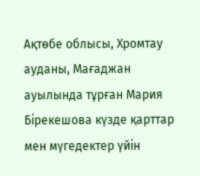Ақтөбе облысы, Хромтау ауданы, Мағаджан ауылында тұрған Мария Бірекешова күзде қарттар мен мүгедектер үйін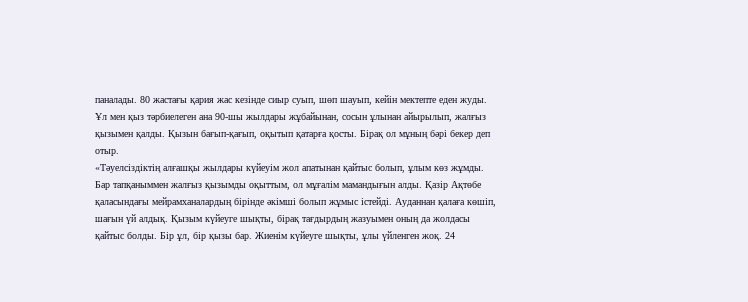паналады. 80 жастағы қария жас кезінде сиыр суып, шөп шауып, кейін мектепте еден жуды. Ұл мен қыз тәрбиелеген ана 90-шы жылдары жұбайынан, сосын ұлынан айырылып, жалғыз қызымен қалды. Қызын бағып-қағып, оқытып қатарға қосты. Бірақ ол мұның бәрі бекер деп отыр.
«Тәуелсіздіктің алғашқы жылдары күйеуім жол апатынан қайтыс болып, ұлым көз жұмды. Бар тапқаныммен жалғыз қызымды оқыттым, ол мұғалім мамандығын алды. Қазір Ақтөбе қаласындағы мейрамханалардың бірінде әкімші болып жұмыс істейді. Ауданнан қалаға көшіп, шағын үй алдық. Қызым күйеуге шықты, бірақ тағдырдың жазуымен оның да жолдасы қайтыс болды. Бір ұл, бір қызы бар. Жиенім күйеуге шықты, ұлы үйленген жоқ. 24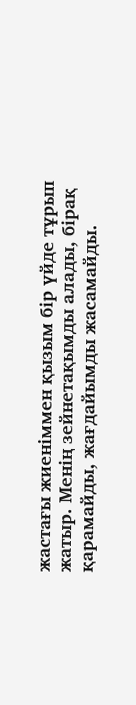жастағы жиеніммен қызым бір үйде тұрып жатыр. Менің зейнетақымды алады, бірақ қарамайды, жағдайымды жасамайды.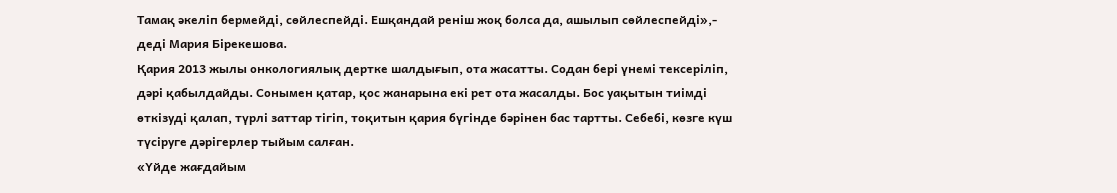Тамақ әкеліп бермейді, сөйлеспейді. Ешқандай реніш жоқ болса да, ашылып сөйлеспейді»,- деді Мария Бірекешова.
Қария 2013 жылы онкологиялық дертке шалдығып, ота жасатты. Содан бері үнемі тексеріліп, дәрі қабылдайды. Сонымен қатар, қос жанарына екі рет ота жасалды. Бос уақытын тиімді өткізуді қалап, түрлі заттар тігіп, тоқитын қария бүгінде бәрінен бас тартты. Себебі, көзге күш түсіруге дәрігерлер тыйым салған.
«Үйде жағдайым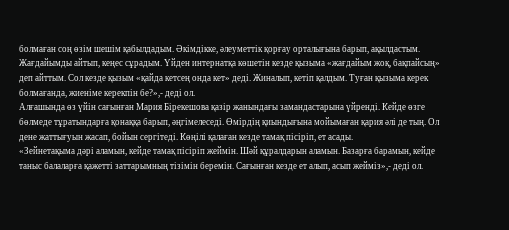болмаған соң өзім шешім қабылдадым. Әкімдікке, әлеуметтік қорғау орталығына барып, ақылдастым. Жағдайымды айтып, кеңес сұрадым. Үйден интернатқа көшетін кезде қызыма «жағдайым жоқ, бақпайсың» деп айттым. Сол кезде қызым «қайда кетсең онда кет» деді. Жиналып, кетіп қалдым. Туған қызыма керек болмағанда, жиеніме керекпін бе?»,- деді ол.
Алғашында өз үйін сағынған Мария Бірекешова қазір жанындағы замандастарына үйренді. Кейде өзге бөлмеде тұратындарға қонаққа барып, әңгімелеседі. Өмірдің қиындығына мойымаған қария әлі де тың. Ол дене жаттығуын жасап, бойын сергітеді. Көңілі қалаған кезде тамақ пісіріп, ет асады.
«Зейнетақыма дәрі аламын, кейде тамақ пісіріп жеймін. Шәй құралдарын аламын. Базарға барамын, кейде таныс балаларға қажетті заттарымның тізімін беремін. Сағынған кезде ет алып, асып жейміз»,- деді ол.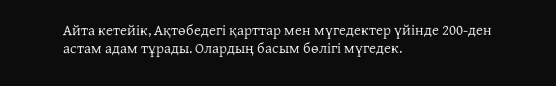Айта кетейік, Ақтөбедегі қарттар мен мүгедектер үйінде 200-ден астам адам тұрады. Олардың басым бөлігі мүгедек.